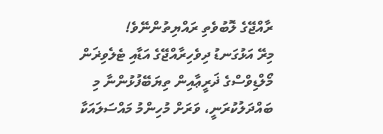ރާއްޖޭގެ ލޮބުވެތި ރައްޔިތުންނޭވެ!
މިރޭ އަޅުގަނޑު ދިވެހިރާއްޖޭގެ އަޑާއި ޓެލެވިޜަން މޯލްޑިވްސްގެ ޛަރީޢާއިން ތިޔަބޭފުޅުންނާ މި ބައްދަލުކުރަނީ، ވަރަށް މުހިންމު މައްސަލައަކާ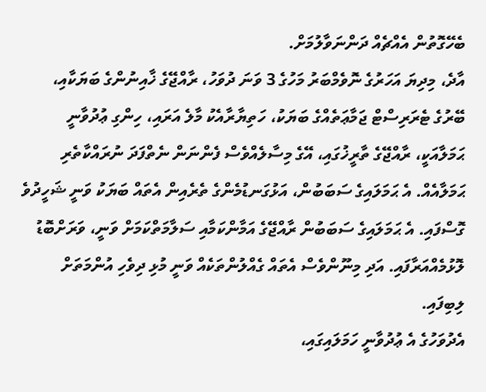ބެހޭގޮތުން އެއްޗެއް ދަންނަވާލުމަށް.
އާދެ، މިދިޔަ އަހަރުގެ ނޮވެމްބަރު މަހުގެ 3 ވަނަ ދުވަހު، ރާއްޖޭގެ ޚާއިނުންގެ ބަޔަކާއި، ބޭރުގެ ޓެރަރިސްޓް ޖަމާޢަތެއްގެ ބަޔަކު، ހަތިޔާރާއެކު މާލެ އަރައި، ހިންގި ޢުދުވާނީ ޙަމަލާއަކީ، ރާއްޖޭގެ ތާރީޚުގައި، އޭގެ މިސާލެއްވެސް ފެންނަން ނެތްފަދަ ނުރައްކާތެރި ޙަމަލާއެއް. އެ ޙަމަލައިގެ ސަބަބުން، އަޅުގަނޑުމެންގެ ތެރެއިން އެތައް ބަޔަކު ވަނީ ޝަހީދުވެ ގޮސްފައި. އެ ޙަމަލައިގެ ސަބަބުން ރާއްޖޭގެ އަމާންކަމާއި ސަލާމަތްކަމަށް ވަނީ، ވަރަށްބޮޑު ލޮޅުމެއްއަރާފައި. އަދި މިނޫންވެސް އެތައް ގެއްލުންތަކެއް ވަނީ މުޅި ދިވެހި އުންމަތަށް ލިބިފައި.
އެދުވަހުގެ އެ ޢުދުވާނީ ހަމަލައިގައި،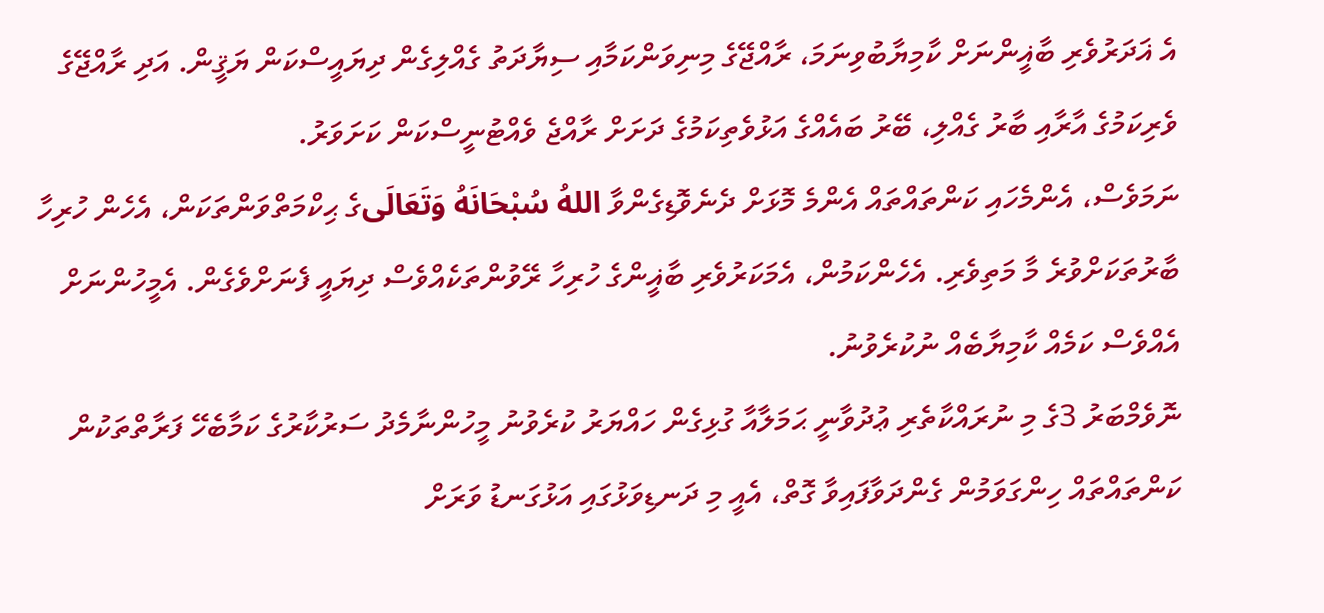އެ ޣަދަރުވެރި ބާޣީންނަށް ކާމިޔާބުވިނަމަ، ރާއްޖޭގެ މިނިވަންކަމާއި ސިޔާދަތު ގެއްލިގެން ދިޔައީސްކަން ޔަޤީން. އަދި ރާއްޖޭގެ ވެރިކަމުގެ އާރާއި ބާރު ގެއްލި، ބޭރު ބައެއްގެ އަޅުވެތިކަމުގެ ދަށަށް ރާއްޖެ ވެއްޓުނީސްކަން ކަށަވަރު.
ނަމަވެސް، އެންމެހައި ކަންތައްތައް އެންމެ މޮޅަށް ދެނެވޮޑިގެންވާ اللهُ سُبْحَانَهُ وَتَعَالَىގެ ޙިކްމަތްވަންތަކަން، އެހެން ހުރިހާ ބާރުތަކަށްވުރެ މާ މަތިވެރި. އެހެންކަމުން، އެމަކަރުވެރި ބާޣީންގެ ހުރިހާ ރޭވުންތަކެއްވެސް ދިޔައީ ފެނަށްވެގެން. އެމީހުންނަށް އެއްވެސް ކަމެއް ކާމިޔާބެއް ނުކުރެވުނު.
ނޮވެމްބަރު 3ގެ މި ނުރައްކާތެރި ޢުދުވާނީ ޙަމަލާއާ ގުޅިގެން ހައްޔަރު ކުރެވުނު މީހުންނާމެދު ސަރުކާރުގެ ކަމާބެހޭ ފަރާތްތަކުން ކަންތައްތައް ހިންގަވަމުން ގެންދަވާފައިވާ ގޮތް، އެއީ މި ދަނޑިވަޅުގައި އަޅުގަނޑު ވަރަށް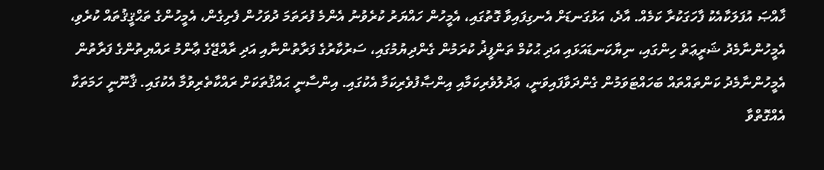ޚާއްޞަ އުފަލަކާއެކު ފާހަގަކުރާ ކަމެއް. އާދެ، އަޅުގަނޑަށް އެނގިފައިވާ ގޮތުގައި، އެމީހުން ހައްޔަރު ކުރެވުނު އެންމެ ފުރަތަމަ ދުވަހުން ފެށިގެން، އެމީހުންގެ ތަޙްޤީޤުތައް ކުރެވި، އެމީހުންނާމެދު ޝަރީޢަތް ހިންގައި، ނިޔާކަނޑައަޅައި އަދި ޙުކުމް ތަންފީޛު ކުރަމުން ގެންދިޔުމުގައި، ސަރުކާރުގެ ފަރާތުންނާއި އަދި ރާއްޖޭގެ ޢާންމު ރައްޔިތުންގެ ފަރާތުން އެމީހުންނާމެދު ކަންތައްތައް ބަހައްޓަވަމުން ގެންދަވާފައިވަނީ، ޢަދުލުވެރިކަމާއި އިންޞާފުވެރިކަމާ އެކުގައި. އިންސާނީ ޙައްޤުތަކަށް ރައްކާތެރިވުމާ އެކުގައި. ޤާނޫނީ ހަމަތަކާ އެއްގޮތްވާ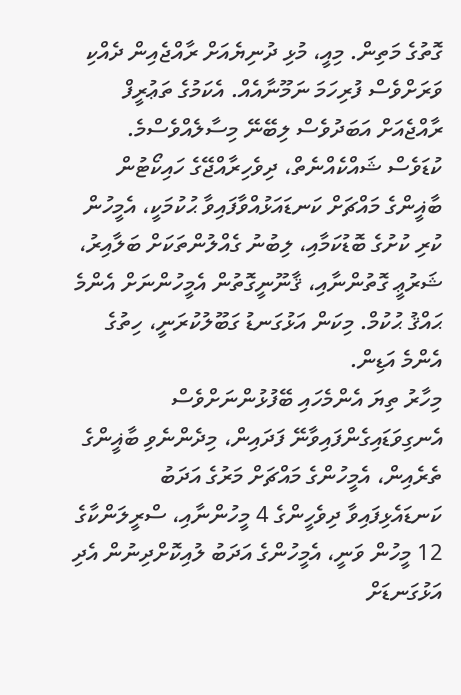ގޮތުގެ މަތިން. މިއީ، މުޅި ދުނިޔެއަށް ރާއްޖެއިން ދެއްކި ވަރަށްވެސް ފުރިހަމަ ނަމޫނާއެއް. އެކަމުގެ ތަޢުރީފް ރާއްޖެއަށް އަބަދުވެސް ލިބޭނޭ މިސާލެއްވެސްމެ.
ކުޑަވެސް ޝައްކެއްނެތް، ދިވެހިރާއްޖޭގެ ހައިކޯޓުން ބާޣީންގެ މައްޗަށް ކަނޑައަޅުއްވާފައިވާ ޙުކުމަކީ، އެމީހުން ކުރި ކުށުގެ ބޮޑުކަމާއި، ލިބުނު ގެއްލުންތަކަށް ބަލާއިރު، ޝަރުޢީ ގޮތުންނާއި، ޤާނޫނީގޮތުން އެމީހުންނަށް އެންމެ ޙައްޤު ޙުކުމް. މިކަން އަޅުގަނޑު ގަބޫލުކުރަނީ، ހިތުގެ އެންމެ އަޑިން.
މިހާރު ތިޔަ އެންމެހައި ބޭފުޅުންނަށްވެސް އެނގިވަޑައިގެންފައިވާނޭ ފަދައިން، މިދެންނެވި ބާޣީންގެ ތެރެއިން، އެމީހުންގެ މައްޗަށް މަރުގެ އަދަބު ކަނޑައެޅިފައިވާ ދިވެހީންގެ 4 މީހުންނާއި، ސްރީލަންކާގެ 12 މީހުން ވަނީ، އެމީހުންގެ އަދަބު ލުއިކޮށްދިނުން އެދި އަޅުގަނޑަށް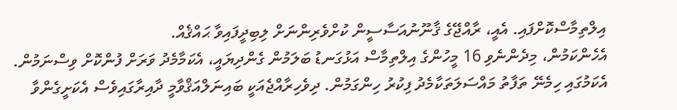އިލްތިމާސްކޮށްފައި. އެއީ، ރާއްޖޭގެ ޤާނޫނުއަސާސީން ކުށްވެރިންނަށް ލިބިދީފައިވާ ޙައްޤެއް.
އެހެންކަމުން، މިދެންނެވި 16 މީހުންގެ އިލްތިމާސް އަޅުގަނޑު ބަލަމުން ގެންދިޔައީ، އެކަމާމެދު ވަރަށް ފުންކޮށް ވިސްނަމުން. އެކަމުގައި ހިމެނޭ ތަފާތު މައްސަލަތަކާމެދު ފިކުރު ހިންގަމުން. ދިވެހިރާއްޖެއަކީ ބައިނަލްއަޤްވާމީ ދާއިރާގައިވެސް އެކަށީގެންވާ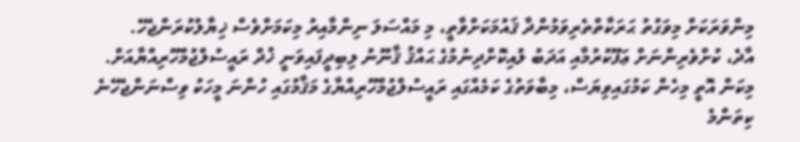މިންވަރަކަށް މިވަގުތު ޙަރަކާތްތެރިވަމުންދާ ޤައުމަކަށްވާތީ، މި މައްސަލަ ނިންމާއިރު މިކަމަށްވެސް ޚިޔާލުކުރަންޖެހޭ.
އާދެ، ކުށްވެރިންނަށް ޢަފޫކުރުމާއި އަދަބު ލުއިކޮށްދިނުމުގެ ޙައްޤު ޤާނޫނު ލިބިދީފައިވަނީ ޚުދް ރައީސުލްޖުމްހޫރިއްޔާއަށް. މިކަން އޮތީ މިހެން ކަމުގައިވިޔަސް، މިބާވަތުގެ ކަމެއްގައި ރައީސުލްޖުމްހޫރިއްޔާގެ މަޤާމުގައި ހުންނަ މީހަކު ވިސްނަންޖެހޭނެ ކިތަންމެ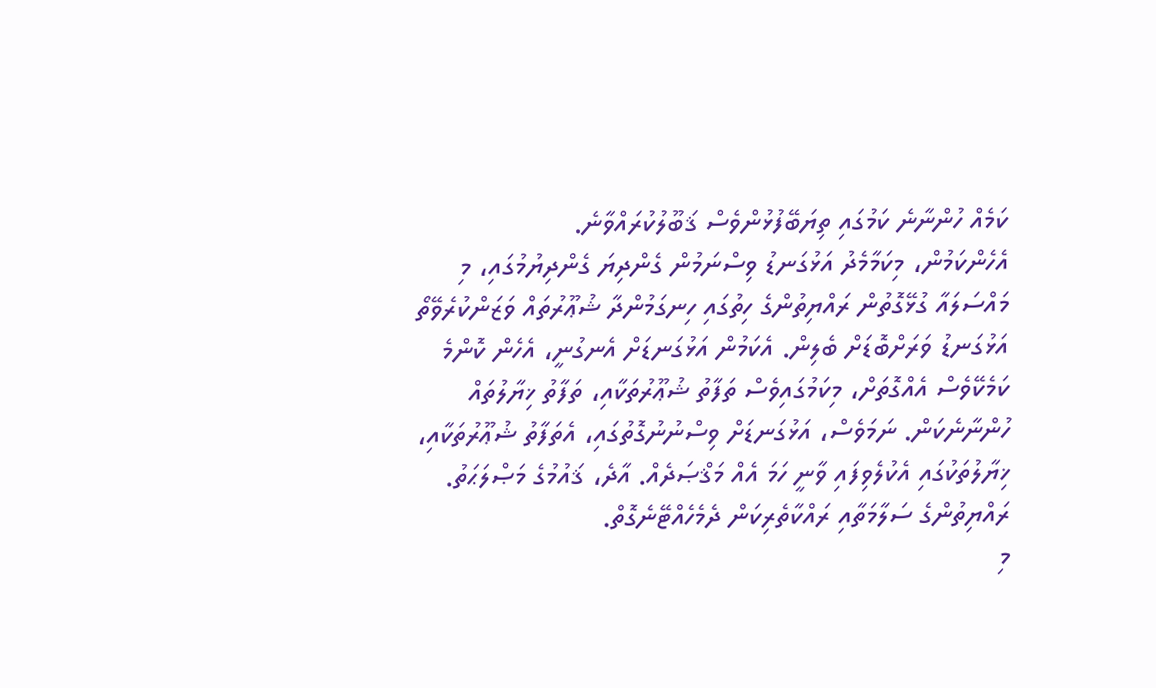ކަމެއް ހުންނާނެ ކަމުގައި ތިޔަބޭފުޅުންވެސް ޤަބޫލުކުރައްވާނެ.
އެހެންކަމުން، މިކަމާމެދު އަޅުގަނޑު ވިސްނަމުން ގެންދިޔަ ގެންދިޔުމުގައި، މި މައްސަލައާ ގުޅޭގޮތުން ރައްޔިތުންގެ ހިތުގައި ހިނގަމުންދާ ޝުޢޫރުތައް ވަޒަންކުރެވޭތޯ އަޅުގަނޑު ވަރަށްބޮޑަށް ބެލިން. އެކަމުން އަޅުގަނޑަށް އެނގުނީ، އެހެން ކޮންމެ ކަމެކޭވެސް އެއްގޮތަށް، މިކަމުގައިވެސް ތަފާތު ޝުޢޫރުތަކާއި، ތަފާތު ޚިޔާލުތައް ހުންނާނެކަން. ނަމަވެސް، އަޅުގަނޑަށް ވިސްނުނުގޮތުގައި، އެތަފާތު ޝުޢޫރުތަކާއި، ޚިޔާލުތަކުގައި އެކުލެވިފައި ވާނީ ހަމަ އެއް މަޤްޞަދެއް. އާދެ، ޤައުމުގެ މަޞްލަޙަތު. ރައްޔިތުންގެ ސަލާމަތާއި ރައްކާތެރިކަން ދެމެހެއްޓޭނެގޮތް.
މި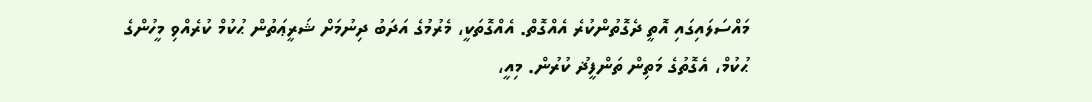މައްސަލައިގައި އޮތީ ދެގޮތުންކުރެ އެއްގޮތް. އެއްގޮތަކީ، މެރުމުގެ އަދަބު ދިނުމަށް ޝަރީޢަތުން ޙުކުމް ކުރެއްވި މީހުންގެ ޙުކުމް، އެގޮތުގެ މަތިން ތަންފީޛު ކުރުން. މިއީ،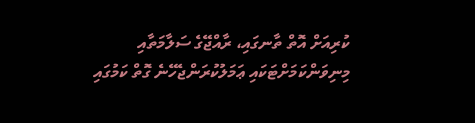ކުރިއަށް އޮތް ތާނގައި، ރާއްޖޭގެ ސަލާމަތާއި މިނިވަންކަމަށްޓަކައި ޢަމަލުކުރަންޖެހޭނެ ގޮތް ކަމުގައި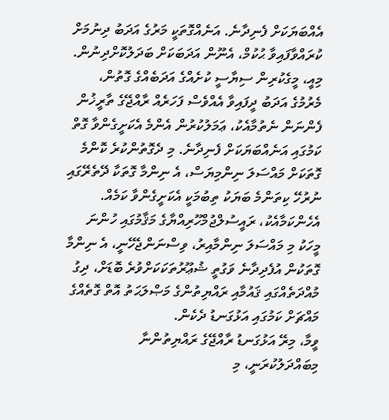އެއްބަޔަކަށް ފެނިދާނެ. އަނެއްގޮތަކީ މަރުގެ އަދަބު ދިނުމަށް ކުރައްވާފައިވާ ޙުކުމް، އެނޫން އަދަބަކަށް ބަދަލުކޮށްދިނުން. މިއީ، މީގެކުރިން ސިޔާސީ ކުށެއްގެ އަދަބެއްގެ ގޮތުން، މެރުމުގެ އަދަބު ދީފައިވާ އެއްވެސް ފަހަރެއް ރާއްޖޭގެ ތާރީޚުން ފެންނަން ނެތުމާއެކު، ޢަމަލުކުރުން އެންމެ އެކަށީގެންވާ ގޮތް ކަމުގައި އަނެއްބަޔަކަށް ފެނިދާނެ. މި ދެގޮތުންކުރެ ކޮންމެ ގޮތަކަށް މައްސަލަ ނިންމިޔަސް، އެ ނިންމާ ގޮތަކާ ދޭތެރޭގައި ނުރުހޭ ކިތަންމެ ބަޔަކު ތިބުމަކީ އެކަށީގެންވާ ކަމެއް. އެހެންކަމާއެކު، ރައީސުލްޖުމްހޫރިއްޔާގެ މަޤާމުގައި ހުންނަ މީހަކު މި މައްސަލަ ނިންމާއިރު، ވިސްނަންޖެހޭނީ، އެ ނިންމާ ގޮތަކުން އުފެދިދާނެ ވަގުތީ ޝުޢޫރުތަކަކަށްވުރެ ބޮޑަށް، ދިގު މުއްދަތެއްގައި ޤައުމާއި ރައްޔިތުންގެ މަޞްލަޙަތު އޮތް ގޮތެއްގެ މައްޗަށް ކަމުގައި އަޅުގަނޑު ދެކެން.
ވީމާ، މިރޭ އަޅުގަނޑު ރާއްޖޭގެ ރައްޔިތުންނާ މިބައްދަލުކުރަނީ، މި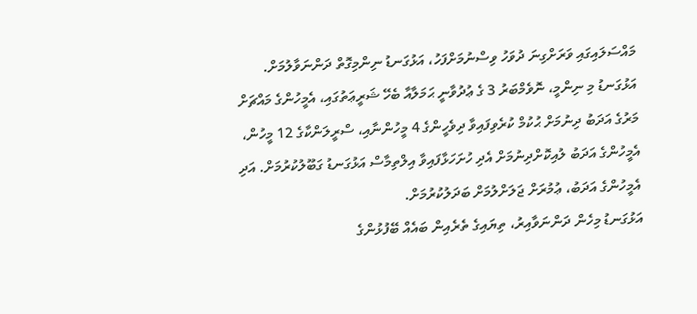މައްސަލައިގައި ވަރަށްގިނަ ދުވަހު ވިސްނުމަށްފަހު، އަޅުގަނޑު ނިންމިގޮތް ދަންނަވާލުމަށް. އަޅުގަނޑު މި ނިންމީ، ނޮވެމްބަރު 3 ގެ ޢުދުވާނީ ޙަމަލާއާ ބެހޭ ޝަރީޢަތުގައި، އެމީހުންގެ މައްޗަށް މަރުގެ އަދަބު ދިނުމަށް ޙުކުމް ކުރެވިފައިވާ ދިވެހީންގެ 4 މީހުންނާއި، ސްރީލަންކާގެ 12 މީހުން، އެމީހުންގެ އަދަބު ލުއިކޮށްދިނުމަށް އެދި ހުށަހަޅާފައިވާ އިލްތިމާސް އަޅުގަނޑު ގަބޫލުކުރުމަށް. އަދި އެމީހުންގެ އަދަބު، ޢުމުރަށް ޖަލަށްލުމަށް ބަދަލުކުރުމަށް.
އަޅުގަނޑު މިހެން ދަންނަވާއިރު، ތިޔައިގެ ތެރެއިން ބައެއް ބޭފުޅުންގެ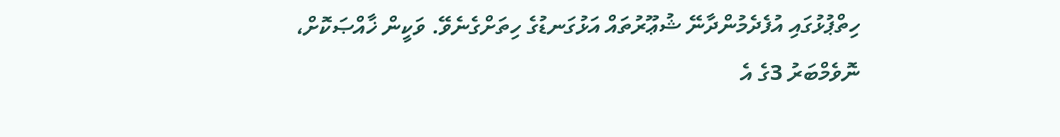ހިތްޕުޅުގައި އުފެދެމުންދާނޭ ޝުޢޫރުތައް އަޅުގަނޑުގެ ހިތަށްގެނެވޭ. ވަކީން ޚާއްޞަކޮށް، ނޮވެމްބަރު 3ގެ އެ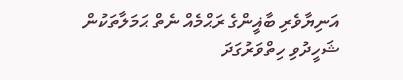އަނިޔާވެރި ބާޣީންގެ ރަޙްމެއް ނެތް ޙަމަލާތަކުން ޝަހީދުވި ހިތްވަރުގަދަ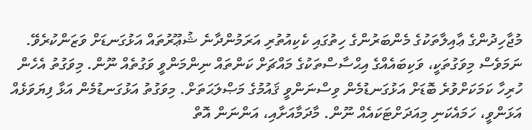މުޖާހިދުންގެ ޢާއިލާތަކުގެ މެންބަރުންގެ ހިތުގައި ކެކިއުތުރި އަރަމުންދާނެ ޝުޢޫރުތައް އަޅުގަނޑަށް ވަޒަންކުރެވޭ.
ނަމަވެސް މިވަގުތަކީ، ވަކިބައެއްގެ އިޙްސާސްތަކުގެ މައްޗަށް ކަންތައް ނިންމަންވީ ވަގުތެއް ނޫން. މިވަގުތު އެހެން ހުރިހާ ކަމަކަށްވުރެ ބޮޑަށް އަޅުގަނޑުމެން ވިސްނަންވީ ޤައުމުގެ މަޞްލަޙަތަށް. މިވަގުތު އަޅުގަނޑުމެން އަޅާ ފިޔަވަޅެއް އަޅަންވީ، ހަމައެކަނި މިއަދަށްޓަކައެއް ނޫން. މާދަމާއަށާއި، އަންނަން އޮތް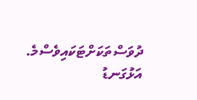ދުވަސްތަކަށްޓަކައިވެސްމެ.
އަޅުގަނޑު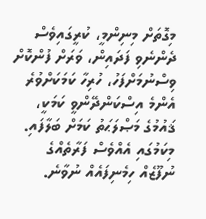މިގޮތަށް މިނިންމީ، ކުރީގައިވެސް ދެންނެވި ފަދައިން، ވަރަށް ފުންކޮށް ވިސްނުމަށްފަހު، ހުރިހާ ކަމަކަށްވުރެ އެންމެ އިސްކަންދޭންވީ ކަމަކީ، ޤައުމުގެ މަޞްލަޙަތު ކަމަށް ބަލާފައި. މިކަމުގައި އެއްވެސް ފަރާތެއްގެ ނުފޫޒެއް ހިމެނިފައެއް ނުވާނެ.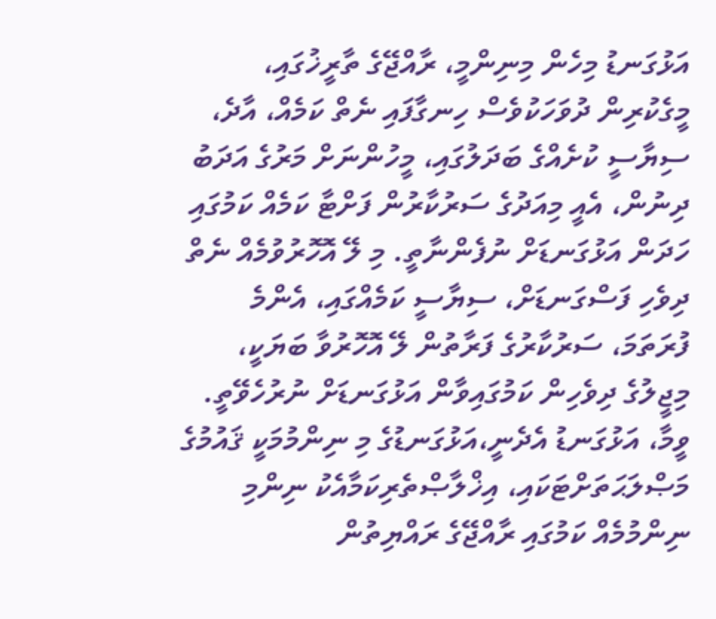އަޅުގަނޑު މިހެން މިނިންމީ، ރާއްޖޭގެ ތާރީޚުގައި، މީގެކުރިން ދުވަހަކުވެސް ހިނގާފައި ނެތް ކަމެއް، އާދެ، ސިޔާސީ ކުށެއްގެ ބަދަލުގައި، މީހުންނަށް މަރުގެ އަދަބު ދިނުން، އެއީ މިއަދުގެ ސަރުކާރުން ފަށްޓާ ކަމެއް ކަމުގައި ހަދަން އަޅުގަނޑަށް ނުފެންނާތީ. މި ލޭ އޮހޮރުވުމެއް ނެތް ދިވެހި ފަސްގަނޑަށް، ސިޔާސީ ކަމެއްގައި، އެންމެ ފުރަތަމަ، ސަރުކާރުގެ ފަރާތުން ލޭ އޮހޮރުވާ ބަޔަކީ، މިޖީލުގެ ދިވެހިން ކަމުގައިވާން އަޅުގަނޑަށް ނުރުހެވޭތީ. ވީމާ، އަޅުގަނޑު އެދެނީ،އަޅުގަނޑުގެ މި ނިންމުމަކީ ޤައުމުގެ މަޞްލަޙަތަށްޓަކައި، އިޚްލާޞްތެރިކަމާއެކު ނިންމި ނިންމުމެއް ކަމުގައި ރާއްޖޭގެ ރައްޔިތުން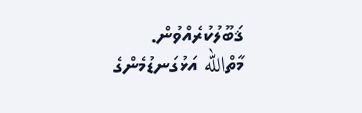ޤަބޫލުކުރެއްވުން.
މާތްالله އަޅުގަނޑުމެންގެ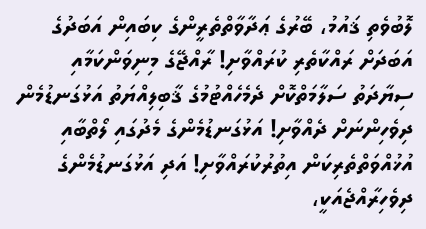ލޮބުވެތި ޤައުމު، ބޭރުގެ ޢަދާވާތްތެރީންގެ ކިބައިން އަބަދުގެ އަބަދަށް ރައްކާތެރި ކުރައްވާށި! ރާއްޖޭގެ މިނިވަންކަމާއި ސިޔާދަތު ސަލާމަތްކޮށް ދެމެހެއްޓުމުގެ ޤާބިލިއްޔަތު އަޅުގަނޑުމެން ދިވެހިންނަށް ދެއްވާށި! އަޅުގަނޑުމެންގެ މެދުގައި ލޯތްބާއި އުޚުއްވަތްތެރިކަން އިތުރުކުރައްވާށި! އަދި އަޅުގަނޑުމެންގެ ދިވެހިރާއްޖެއަކީ،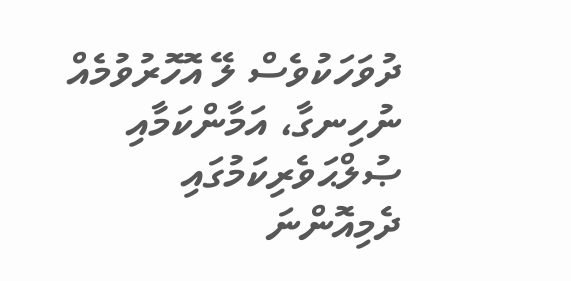ދުވަހަކުވެސް ލޭ އޮހޮރުވުމެއް ނުހިނގާ، އަމާންކަމާއި ޞުލްޙަވެރިކަމުގައި ދެމިއޮންނަ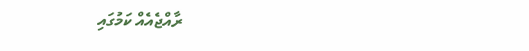ރާއްޖެއެއް ކަމުގައި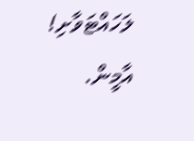ލަހައްޓަވާށި! އާމީން.